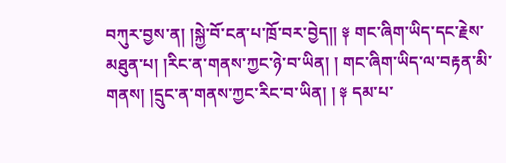བཀུར་བྱས་ན། །སྐྱེ་བོ་ངན་པ་ཁྲོ་བར་བྱེད།། ༈ གང་ཞིག་ཡིད་དང་རྗེས་མཐུན་པ། །རིང་ན་གནས་ཀྱང་ཉེ་བ་ཡིན། ། གང་ཞིག་ཡིད་ལ་བརྟན་མི་གནས། །དྲུང་ན་གནས་ཀྱང་རིང་བ་ཡིན། ། ༈ དམ་པ་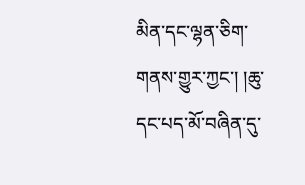མིན་དང་ལྷན་ཅིག་གནས་གྱུར་ཀྱང་། །ཆུ་དང་པད་མོ་བཞིན་དུ་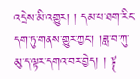འདྲེས་མི་འགྱུར། ། དམ་པ་ཐག་རིང་དག་ཏུ་གནས་གྱུར་ཀྱང་། །ཟླ་བ་ཀུ་མུ་ད་ལྟར་དགའ་བར་བྱེད། ། ༈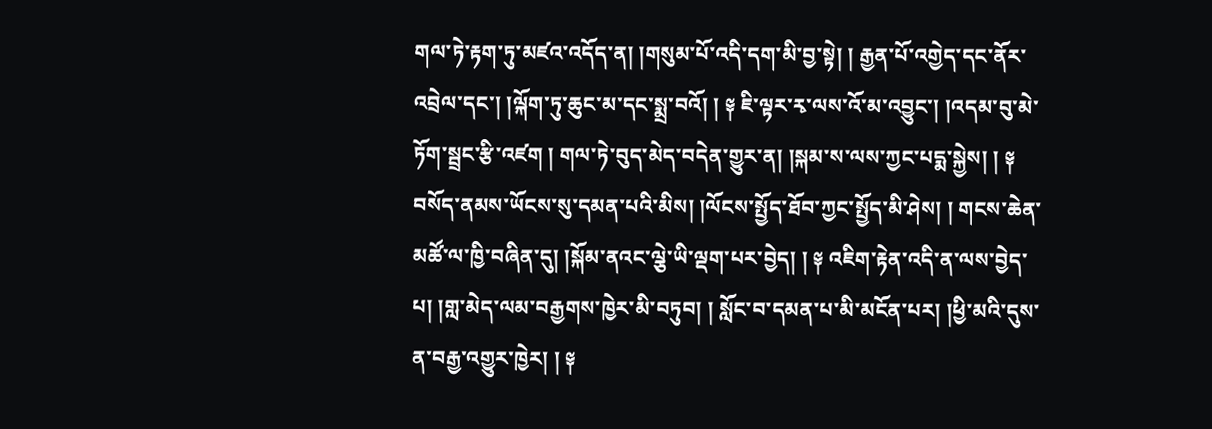གལ་ཏེ་རྟག་ཏུ་མཛའ་འདོད་ན། །གསུམ་པོ་འདི་དག་མི་བྱ་སྟེ། ། རྒྱན་པོ་འགྱེད་དང་ནོར་འབྲེལ་དང་། །ལྐོག་ཏུ་ཆུང་མ་དང་སྨྲ་བའོ། ། ༈ ཇི་ལྟར་རྭ་ལས་འོ་མ་འབྱུང་། །འདམ་བུ་མེ་ཏོག་སྦྲང་རྩི་འཛག ། གལ་ཏེ་བུད་མེད་བདེན་གྱུར་ན། །སྐམ་ས་ལས་ཀྱང་པདྨ་སྐྱེས། ། ༈ བསོད་ནམས་ཡོངས་སུ་དམན་པའི་མིས། །ལོངས་སྤྱོད་ཐོབ་ཀྱང་སྤྱོད་མི་ཤེས། ། གངས་ཆེན་མཚོ་ལ་ཁྱི་བཞིན་དུ། །སྐོམ་ནའང་ལྕེ་ཡི་ལྡག་པར་བྱེད། ། ༈ འཇིག་རྟེན་འདི་ན་ལས་བྱེད་པ། །གླ་མེད་ལམ་བརྒྱགས་ཁྱེར་མི་བཏུབ། ། སློང་བ་དམན་པ་མི་མངོན་པར། །ཕྱི་མའི་དུས་ན་བརྒྱ་འགྱུར་ཁྱེར། ། ༈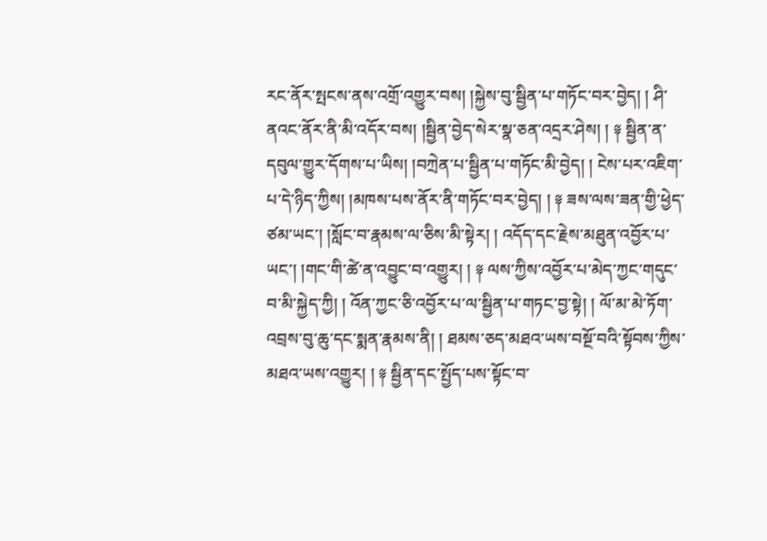རང་ནོར་སྤངས་ནས་འགྲོ་འགྱུར་བས། །སྐྱེས་བུ་སྦྱིན་པ་གཏོང་བར་བྱེད། ། ཤི་ནའང་ནོར་ནི་མི་འདོར་བས། །སྦྱིན་བྱེད་སེར་སྣ་ཅན་འདྲར་ཤེས། ། ༈ སྦྱིན་ན་དབུལ་གྱུར་དོགས་པ་ཡིས། །བཀྲེན་པ་སྦྱིན་པ་གཏོང་མི་བྱེད། ། ངེས་པར་འཇིག་པ་དེ་ཉིད་ཀྱིས། །མཁས་པས་ནོར་ནི་གཏོང་བར་བྱེད། ། ༈ ཟས་ལས་ཟན་གྱི་ཕྱེད་ཙམ་ཡང་། །སློང་བ་རྣམས་ལ་ཅིས་མི་སྟེར། ། འདོད་དང་རྗེས་མཐུན་འབྱོར་པ་ཡང་། །གང་གི་ཚེ་ན་འབྱུང་བ་འགྱུར། ། ༈ ལས་ཀྱིས་འབྱོར་པ་མེད་ཀྱང་གདུང་བ་མི་སྐྱེད་ཀྱི། ། འོན་ཀྱང་ཅི་འབྱོར་པ་ལ་སྦྱིན་པ་གཏང་བྱ་སྟེ། ། ལོ་མ་མེ་ཏོག་འབྲས་བུ་ཆུ་དང་སྨན་རྣམས་ནི། ། ཐམས་ཅད་མཐའ་ཡས་བསྔོ་བའི་སྟོབས་ཀྱིས་མཐའ་ཡས་འགྱུར། ། ༈ སྦྱིན་དང་སྤྱོད་པས་སྟོང་བ་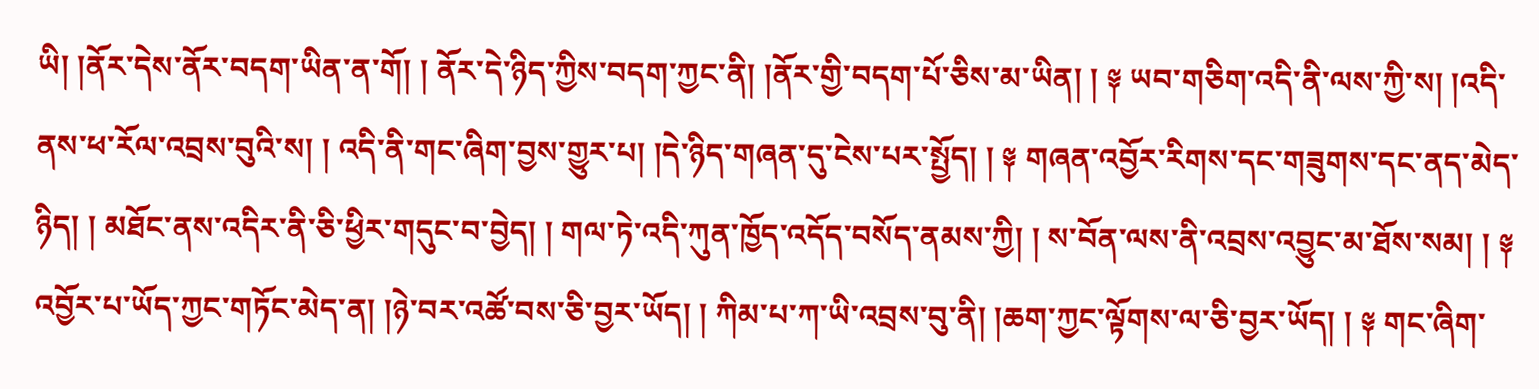ཡི། །ནོར་དེས་ནོར་བདག་ཡིན་ན་གོ། ། ནོར་དེ་ཉིད་ཀྱིས་བདག་ཀྱང་ནི། །ནོར་གྱི་བདག་པོ་ཅིས་མ་ཡིན། ། ༈ ཡབ་གཅིག་འདི་ནི་ལས་ཀྱི་ས། །འདི་ནས་ཕ་རོལ་འབྲས་བུའི་ས། ། འདི་ནི་གང་ཞིག་བྱས་གྱུར་པ། །དེ་ཉིད་གཞན་དུ་ངེས་པར་སྤྱོད། ། ༈ གཞན་འབྱོར་རིགས་དང་གཟུགས་དང་ནད་མེད་ཉིད། ། མཐོང་ནས་འདིར་ནི་ཅི་ཕྱིར་གདུང་བ་བྱེད། ། གལ་ཏེ་འདི་ཀུན་ཁྱོད་འདོད་བསོད་ནམས་ཀྱི། ། ས་བོན་ལས་ནི་འབྲས་འབྱུང་མ་ཐོས་སམ། ། ༈ འབྱོར་པ་ཡོད་ཀྱང་གཏོང་མེད་ན། །ཉེ་བར་འཚོ་བས་ཅི་བྱར་ཡོད། ། ཀིམ་པ་ཀ་ཡི་འབྲས་བུ་ནི། །ཆག་ཀྱང་ལྟོགས་ལ་ཅི་བྱར་ཡོད། ། ༈ གང་ཞིག་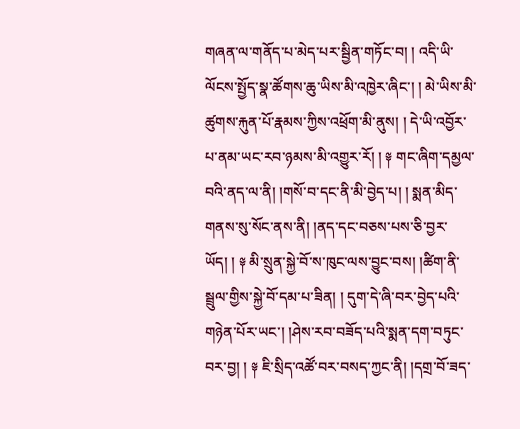གཞན་ལ་གནོད་པ་མེད་པར་སྦྱིན་གཏོང་བ། ། འདི་ཡི་ལོངས་སྤྱོད་སྣ་ཚོགས་ཆུ་ཡིས་མི་འཁྱེར་ཞིང་། ། མེ་ཡིས་མི་ཚུགས་རྐུན་པོ་རྣམས་ཀྱིས་འཕྲོག་མི་ནུས། ། དེ་ཡི་འབྱོར་པ་ནམ་ཡང་རབ་ཉམས་མི་འགྱུར་རོ། ། ༈ གང་ཞིག་དམྱལ་བའི་ནད་ལ་ནི། །གསོ་བ་དང་ནི་མི་བྱེད་པ། ། སྨན་མིད་གནས་སུ་སོང་ནས་ནི། །ནད་དང་བཅས་པས་ཅི་བྱར་ཡོད། ། ༈ མི་སྲུན་སྐྱེ་བོ་ས་ཁུང་ལས་བྱུང་བས། །ཚིག་ནི་སྦྲུལ་གྱིས་སྐྱེ་བོ་དམ་པ་ཟིན། ། དུག་དེ་ཞི་བར་བྱེད་པའི་གཉེན་པོར་ཡང་། །ཤེས་རབ་བཟོད་པའི་སྨན་དག་བཏུང་བར་བྱ། ། ༈ ཇི་སྲིད་འཚོ་བར་བསད་ཀྱང་ནི། །དགྲ་བོ་ཟད་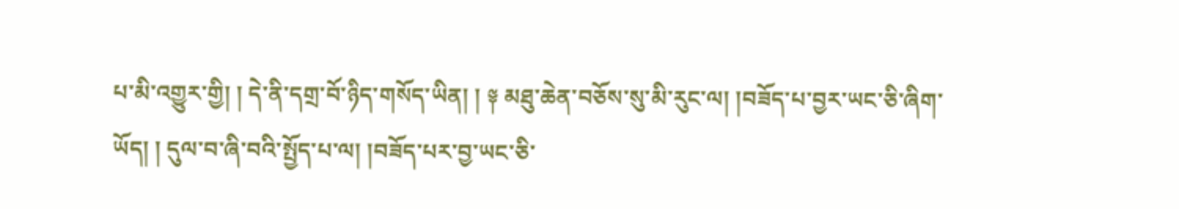པ་མི་འགྱུར་གྱི། ། དེ་ནི་དགྲ་བོ་ཉིད་གསོད་ཡིན། ། ༈ མཐུ་ཆེན་བཅོས་སུ་མི་རུང་ལ། །བཟོད་པ་བྱར་ཡང་ཅི་ཞིག་ཡོད། ། དུལ་བ་ཞི་བའི་སྤྱོད་པ་ལ། །བཟོད་པར་བྱ་ཡང་ཅི་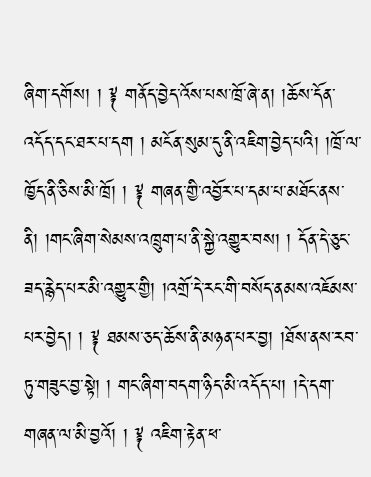ཞིག་དགོས། ། ༈ གནོད་བྱེད་འོས་པས་ཁྲོ་ཞེ་ན། །ཆོས་དོན་འདོད་དང་ཐར་པ་དག ། མངོན་སུམ་དུ་ནི་འཇིག་བྱེད་པའི། །ཁྲོ་ལ་ཁྱོད་ནི་ཅིས་མི་ཁྲོ། ། ༈ གཞན་གྱི་འབྱོར་པ་དམ་པ་མཐོང་ནས་ནི། །གང་ཞིག་སེམས་འཁྲུག་པ་ནི་སྐྱེ་འགྱུར་བས། ། དོན་དེ་ཅུང་ཟད་རྙེད་པར་མི་འགྱུར་གྱི། །འགྲོ་དེ་རང་གི་བསོད་ནམས་འཇོམས་པར་བྱེད། ། ༈ ཐམས་ཅད་ཆོས་ནི་མཉན་པར་བྱ། །ཐོས་ནས་རབ་ཏུ་གཟུང་བྱ་སྟེ། ། གང་ཞིག་བདག་ཉིད་མི་འདོད་པ། །དེ་དག་གཞན་ལ་མི་བྱའོ། ། ༈ འཇིག་རྟེན་ཕ་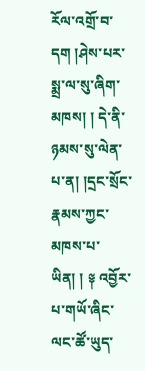རོལ་འགྲོ་བ་དག །ཤེས་པར་སྨྲ་ལ་སུ་ཞིག་མཁས། ། དེ་ནི་ཉམས་སུ་ལེན་པ་ན། །དྲང་སྲོང་རྣམས་ཀྱང་མཁས་པ་ཡིན། ། ༈ འབྱོར་པ་གཡོ་ཞིང་ལང་ཚོ་ཡུད་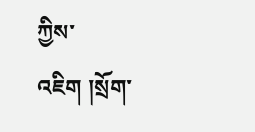ཀྱིས་འཇིག །སྲོག་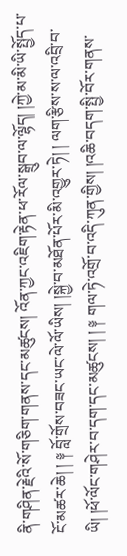ནི་གཤིན་རྗེའི་སོ་གཅིག་གནས་དང་མཚུངས། འོན་ཀྱང་འཇིག་རྟེན་ཕ་རོལ་སྒྲུབ་ལ་ལྷོད། །ཀྱེ་མ་མི་ཡི་སྤྱོད་པ་ངོ་མཚར་ཆེ། ། ༈ བློ་གྲོས་བཟང་ཡང་ལེ་ལོ་ཡིས། །སྐྱེ་བ་མཐོན་པོར་མི་འགྱུར་ཏེ། ། ལག་རྩིས་ས་ལ་འབྲི་བ་ཡི། །ཕོ་ལོང་གཤེར་བ་དག་དང་མཚུངས། ། ༈ གལ་ཏེ་འགྲོ་བ་འདི་ཀུན་གྱིས། །འཆི་བདག་སྤྱི་བོར་གནས་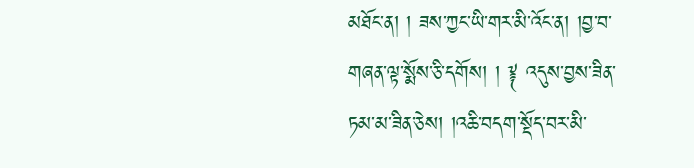མཐོང་ན། ། ཟས་ཀྱང་ཡི་གར་མི་འོང་ན། །བྱ་བ་གཞན་ལྟ་སྨོས་ཅི་དགོས། ། ༈ འདུས་བྱས་ཟིན་ཏམ་མ་ཟིན་ཅེས། །འཆི་བདག་སྡོད་བར་མི་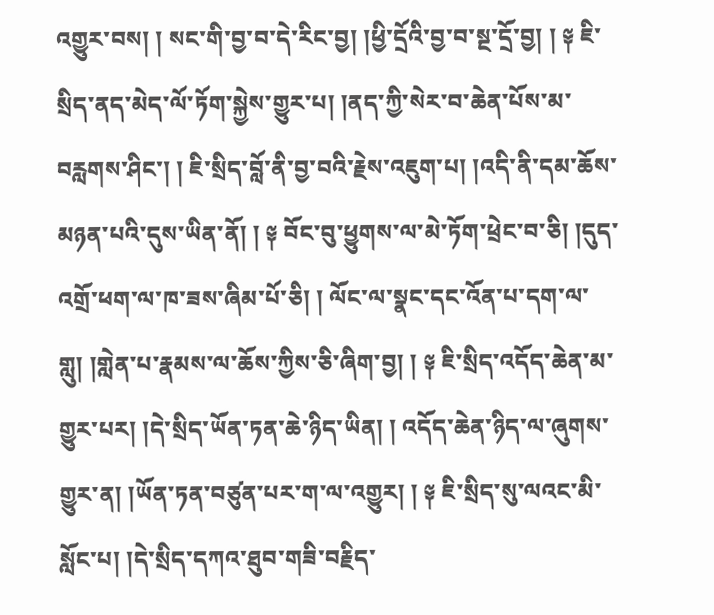འགྱུར་བས། ། སང་གི་བྱ་བ་དེ་རིང་བྱ། །ཕྱི་དྲོའི་བྱ་བ་སྔ་དྲོ་བྱ། ། ༈ ཇི་སྲིད་ནད་མེད་ལོ་ཏོག་སྐྱེས་གྱུར་པ། །ནད་ཀྱི་སེར་བ་ཆེན་པོས་མ་བརླགས་ཤིང་། ། ཇི་སྲིད་བློ་ནི་བྱ་བའི་རྗེས་འཇུག་པ། །འདི་ནི་དམ་ཆོས་མཉན་པའི་དུས་ཡིན་ནོ། ། ༈ བོང་བུ་ཕྱུགས་ལ་མེ་ཏོག་ཕྲེང་བ་ཅི། །དུད་འགྲོ་ཕག་ལ་ཁ་ཟས་ཞིམ་པོ་ཅི། ། ལོང་ལ་སྣང་དང་འོན་པ་དག་ལ་གླུ། །གླེན་པ་རྣམས་ལ་ཆོས་ཀྱིས་ཅི་ཞིག་བྱ། ། ༈ ཇི་སྲིད་འདོད་ཆེན་མ་གྱུར་པར། །དེ་སྲིད་ཡོན་ཏན་ཆེ་ཉིད་ཡིན། ། འདོད་ཆེན་ཉིད་ལ་ཞུགས་གྱུར་ན། །ཡོན་ཏན་བཙུན་པར་ག་ལ་འགྱུར། ། ༈ ཇི་སྲིད་སུ་ལའང་མི་སློང་པ། །དེ་སྲིད་དཀའ་ཐུབ་གཟི་བརྗིད་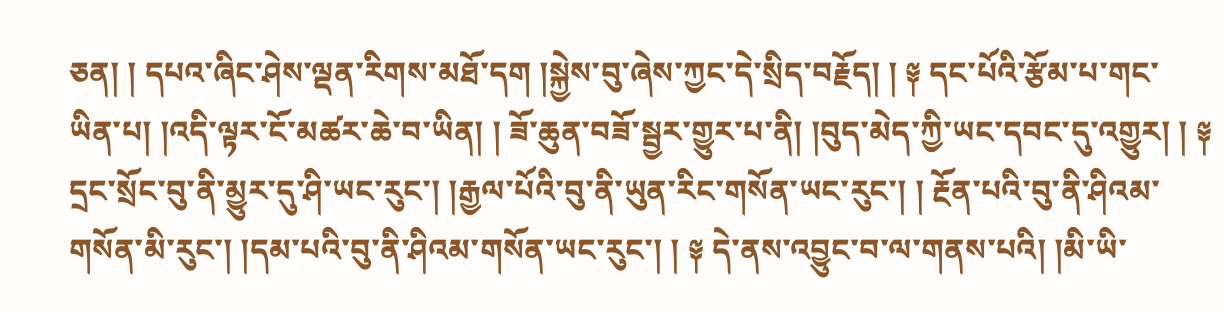ཅན། ། དཔའ་ཞིང་ཤེས་ལྡན་རིགས་མཐོ་དག །སྐྱེས་བུ་ཞེས་ཀྱང་དེ་སྲིད་བརྗོད། ། ༈ དང་པོའི་རྩོམ་པ་གང་ཡིན་པ། །འདི་ལྟར་ངོ་མཚར་ཆེ་བ་ཡིན། ། ཟོ་ཆུན་བཟོ་སྦྱར་གྱུར་པ་ནི། །བུད་མེད་ཀྱི་ཡང་དབང་དུ་འགྱུར། ། ༈ དྲང་སྲོང་བུ་ནི་མྱུར་དུ་ཤི་ཡང་རུང་། །རྒྱལ་པོའི་བུ་ནི་ཡུན་རིང་གསོན་ཡང་རུང་། ། རྔོན་པའི་བུ་ནི་ཤིའམ་གསོན་མི་རུང་། །དམ་པའི་བུ་ནི་ཤིའམ་གསོན་ཡང་རུང་། ། ༈ དེ་ནས་འབྱུང་བ་ལ་གནས་པའི། །མི་ཡི་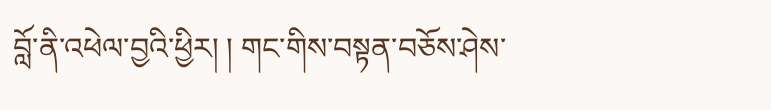བློ་ནི་འཕེལ་བྱའི་ཕྱིར། ། གང་གིས་བསྟན་བཅོས་ཤེས་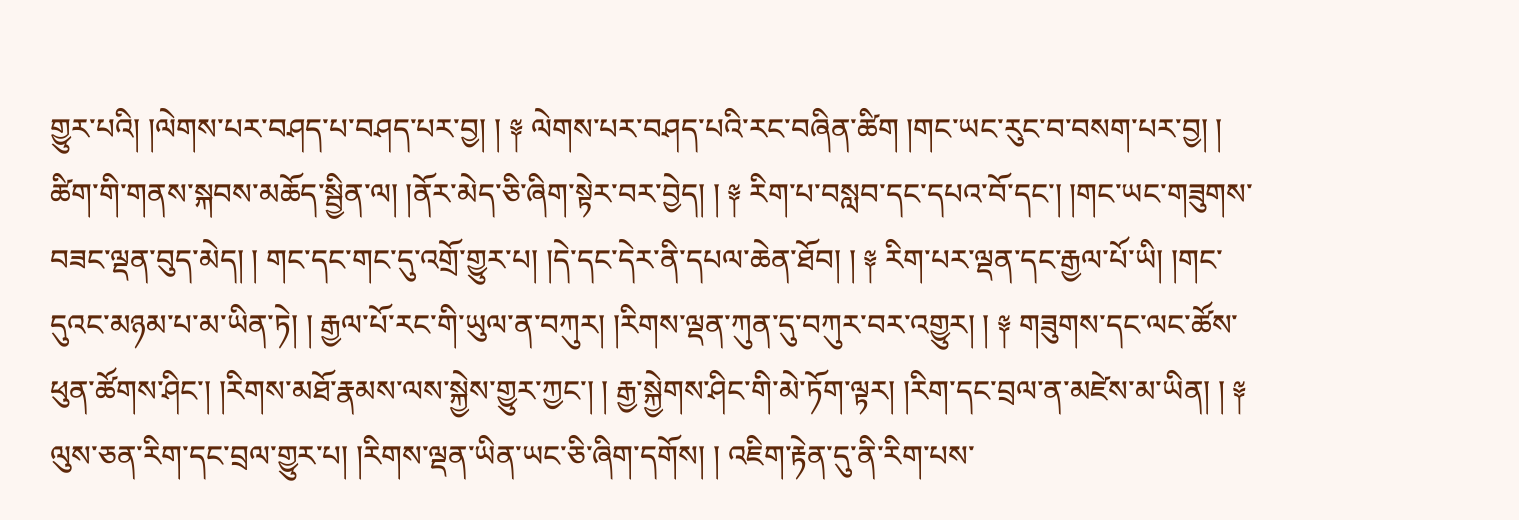གྱུར་པའི། །ལེགས་པར་བཤད་པ་བཤད་པར་བྱ། ། ༈ ལེགས་པར་བཤད་པའི་རང་བཞིན་ཚིག །གང་ཡང་རུང་བ་བསག་པར་བྱ། ། ཚིག་གི་གནས་སྐབས་མཆོད་སྦྱིན་ལ། །ནོར་མེད་ཅི་ཞིག་སྟེར་བར་བྱེད། ། ༈ རིག་པ་བསླབ་དང་དཔའ་བོ་དང་། །གང་ཡང་གཟུགས་བཟང་ལྡན་བུད་མེད། ། གང་དང་གང་དུ་འགྲོ་གྱུར་པ། །དེ་དང་དེར་ནི་དཔལ་ཆེན་ཐོབ། ། ༈ རིག་པར་ལྡན་དང་རྒྱལ་པོ་ཡི། །གང་དུའང་མཉམ་པ་མ་ཡིན་ཏེ། ། རྒྱལ་པོ་རང་གི་ཡུལ་ན་བཀུར། །རིགས་ལྡན་ཀུན་དུ་བཀུར་བར་འགྱུར། ། ༈ གཟུགས་དང་ལང་ཚོས་ཕུན་ཚོགས་ཤིང་། །རིགས་མཐོ་རྣམས་ལས་སྐྱེས་གྱུར་ཀྱང་། ། རྒྱ་སྐྱེགས་ཤིང་གི་མེ་ཏོག་ལྟར། །རིག་དང་བྲལ་ན་མཛེས་མ་ཡིན། ། ༈ ལུས་ཅན་རིག་དང་བྲལ་གྱུར་པ། །རིགས་ལྡན་ཡིན་ཡང་ཅི་ཞིག་དགོས། ། འཇིག་རྟེན་དུ་ནི་རིག་པས་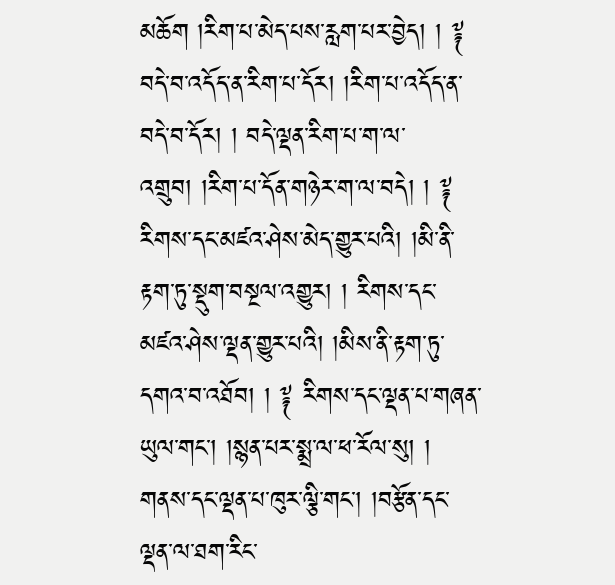མཆོག །རིག་པ་མེད་པས་རླག་པར་བྱེད། ། ༈ བདེ་བ་འདོད་ན་རིག་པ་དོར། །རིག་པ་འདོད་ན་བདེ་བ་དོར། ། བདེ་ལྡན་རིག་པ་ག་ལ་འགྲུབ། །རིག་པ་དོན་གཉེར་ག་ལ་བདེ། ། ༈ རིགས་དང་མཛའ་ཤེས་མེད་གྱུར་པའི། །མི་ནི་རྟག་ཏུ་སྡུག་བསྔལ་འགྱུར། ། རིགས་དང་མཛའ་ཤེས་ལྡན་གྱུར་པའི། །མིས་ནི་རྟག་ཏུ་དགའ་བ་འཐོབ། ། ༈ རིགས་དང་ལྡན་པ་གཞན་ཡུལ་གང་། །སྙན་པར་སྨྲ་ལ་ཕ་རོལ་སུ། ། གནས་དང་ལྡན་པ་ཁུར་ལྕི་གང་། །བརྩོན་དང་ལྡན་ལ་ཐག་རིང་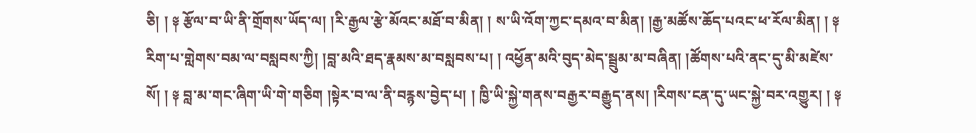ཅི། ། ༈ རྩོལ་བ་ཡི་ནི་གྲོགས་ཡོད་ལ། །རི་རྒྱལ་རྩེ་མོའང་མཐོ་བ་མིན། ། ས་ཡི་འོག་ཀྱང་དམའ་བ་མིན། །རྒྱ་མཚོས་ཆོད་པའང་ཕ་རོལ་མིན། ། ༈ རིག་པ་གླེགས་བམ་ལ་བསླབས་ཀྱི། །བླ་མའི་ཐད་རྣམས་མ་བསླབས་པ། ། འཕྱོན་མའི་བུད་མེད་སྦྲུམ་མ་བཞིན། །ཚོགས་པའི་ནང་དུ་མི་མཛེས་སོ། ། ༈ བླ་མ་གང་ཞིག་ཡི་གེ་གཅིག །སྟེར་བ་ལ་ནི་བརྙས་བྱེད་པ། ། ཁྱི་ཡི་སྐྱེ་གནས་བརྒྱར་བརྒྱུད་ནས། །རིགས་ངན་དུ་ཡང་སྐྱེ་བར་འགྱུར། ། ༈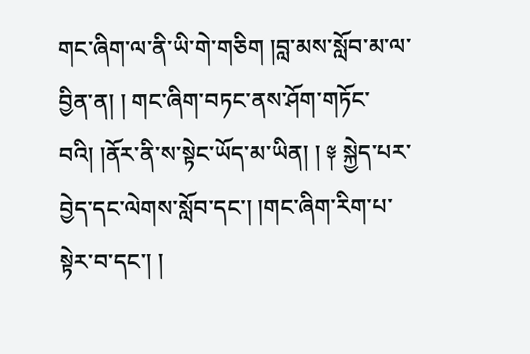གང་ཞིག་ལ་ནི་ཡི་གེ་གཅིག །བླ་མས་སློབ་མ་ལ་བྱིན་ན། ། གང་ཞིག་བཏང་ནས་ཤོག་གཏོང་བའི། །ནོར་ནི་ས་སྟེང་ཡོད་མ་ཡིན། ། ༈ སྐྱེད་པར་བྱེད་དང་ལེགས་སློབ་དང་། །གང་ཞིག་རིག་པ་སྟེར་བ་དང་། །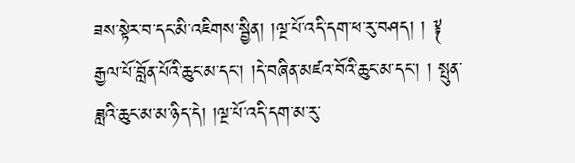ཟས་སྟེར་བ་དང་མི་འཇིགས་སྦྱིན། །ལྔ་པོ་འདི་དག་ཕ་རུ་བཤད། ། ༈ རྒྱལ་པོ་བློན་པོའི་ཆུང་མ་དང་། །དེ་བཞིན་མཛའ་བོའི་ཆུང་མ་དང་། ། སྤུན་ཟླའི་ཆུང་མ་མ་ཉིད་དེ། །ལྔ་པོ་འདི་དག་མ་རུ་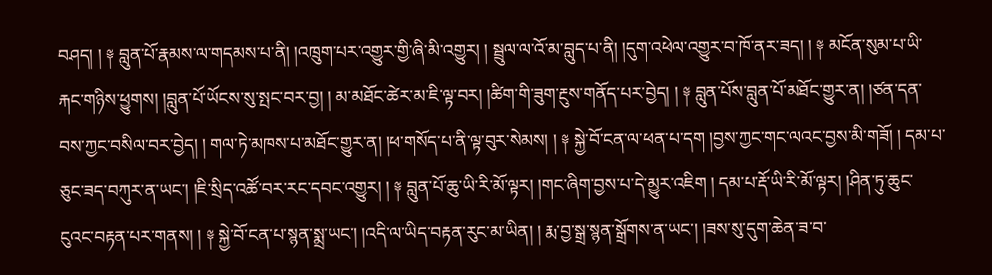བཤད། ། ༈ བླུན་པོ་རྣམས་ལ་གདམས་པ་ནི། །འཁྲུག་པར་འགྱུར་གྱི་ཞི་མི་འགྱུར། ། སྦྲུལ་ལ་འོ་མ་བླུད་པ་ནི། །དུག་འཕེལ་འགྱུར་བ་ཁོ་ནར་ཟད། ། ༈ མངོན་སུམ་པ་ཡི་རྐང་གཉིས་ཕྱུགས། །བླུན་པོ་ཡོངས་སུ་སྤང་བར་བྱ། ། མ་མཐོང་ཚེར་མ་ཇི་ལྟ་བར། །ཚིག་གི་ཟུག་རྔུས་གནོད་པར་བྱེད། ། ༈ བླུན་པོས་བླུན་པོ་མཐོང་གྱུར་ན། །ཙན་དན་བས་ཀྱང་བསིལ་བར་བྱེད། ། གལ་ཏེ་མཁས་པ་མཐོང་གྱུར་ན། །ཕ་གསོད་པ་ནི་ལྟ་བུར་སེམས། ། ༈ སྐྱེ་བོ་ངན་ལ་ཕན་པ་དག །བྱས་ཀྱང་གང་ལའང་བྱས་མི་གཟོ། ། དམ་པ་ཅུང་ཟད་བཀུར་ན་ཡང་། །ཇི་སྲིད་འཚོ་བར་རང་དབང་འགྱུར། ། ༈ བླུན་པོ་ཆུ་ཡི་རི་མོ་ལྟར། །གང་ཞིག་བྱས་པ་དེ་མྱུར་འཇིག ། དམ་པ་རྡོ་ཡི་རི་མོ་ལྟར། །ཤིན་ཏུ་ཆུང་ངུའང་བརྟན་པར་གནས། ། ༈ སྐྱེ་བོ་ངན་པ་སྙན་སྨྲ་ཡང་། །འདི་ལ་ཡིད་བརྟན་རུང་མ་ཡིན། ། རྨ་བྱ་སྒྲ་སྙན་སྒྲོགས་ན་ཡང་། །ཟས་སུ་དུག་ཆེན་ཟ་བ་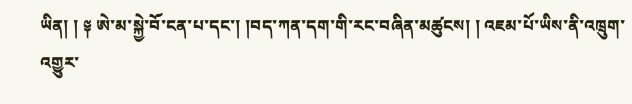ཡིན། ། ༈ ཨེ་མ་སྐྱེ་བོ་ངན་པ་དང་། །བད་ཀན་དག་གི་རང་བཞིན་མཚུངས། ། འཇམ་པོ་ཡིས་ནི་འཁྲུག་འགྱུར་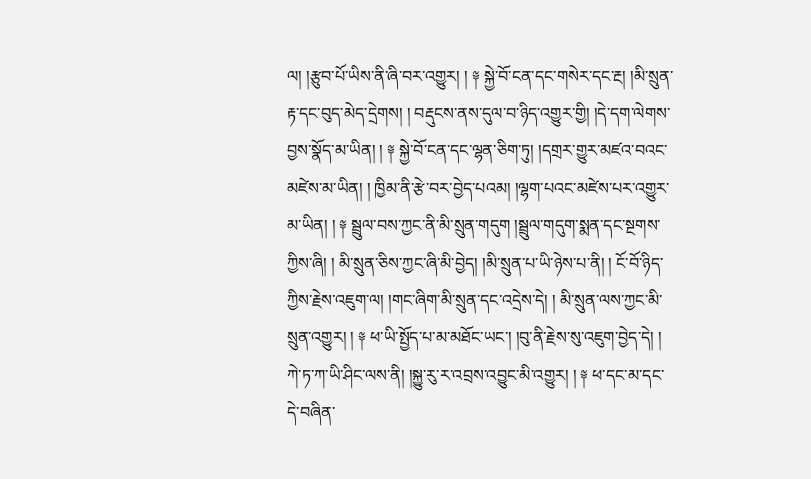ལ། །རྩུབ་པོ་ཡིས་ནི་ཞི་བར་འགྱུར། ། ༈ སྐྱེ་བོ་ངན་དང་གསེར་དང་རྔ། །མི་སྲུན་རྟ་དང་བུད་མེད་དྲེགས། ། བརྡུངས་ནས་དུལ་བ་ཉིད་འགྱུར་གྱི། །དེ་དག་ལེགས་བྱས་སྣོད་མ་ཡིན། ། ༈ སྐྱེ་བོ་ངན་དང་ལྷན་ཅིག་ཏུ། །དགྲར་གྱུར་མཛའ་བའང་མཛེས་མ་ཡིན། ། ཁྱིམ་ནི་རྩེ་བར་བྱེད་པའམ། །ལྷག་པའང་མཛེས་པར་འགྱུར་མ་ཡིན། ། ༈ སྦྲུལ་བས་ཀྱང་ནི་མི་སྲུན་གདུག །སྦྲུལ་གདུག་སྨན་དང་སྔགས་ཀྱིས་ཞི། ། མི་སྲུན་ཅིས་ཀྱང་ཞི་མི་བྱེད། །མི་སྲུན་པ་ཡི་ཉེས་པ་ནི། ། ངོ་བོ་ཉིད་ཀྱིས་རྗེས་འཇུག་ལ། །གང་ཞིག་མི་སྲུན་དང་འདྲེས་དེ། ། མི་སྲུན་ལས་ཀྱང་མི་སྲུན་འགྱུར། ། ༈ ཕ་ཡི་སྤྱོད་པ་མ་མཐོང་ཡང་། །བུ་ནི་རྗེས་སུ་འཇུག་བྱེད་དེ། ། ཀེ་ཏ་ཀ་ཡི་ཤིང་ལས་ནི། །སྐྱུ་རུ་ར་འབྲས་འབྱུང་མི་འགྱུར། ། ༈ ཕ་དང་མ་དང་དེ་བཞིན་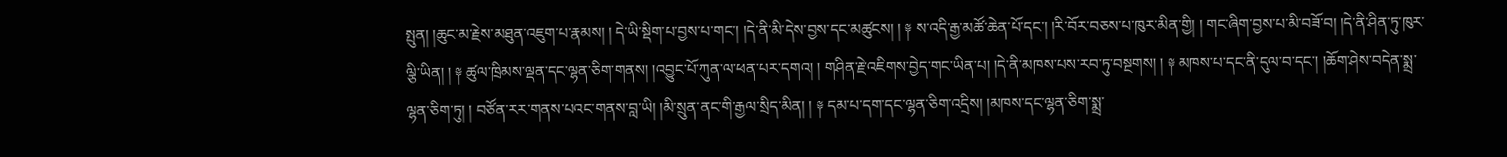སྤུན། །ཆུང་མ་རྗེས་མཐུན་འཇུག་པ་རྣམས། ། དེ་ཡི་སྡིག་པ་བྱས་པ་གང་། །དེ་ནི་མི་དེས་བྱས་དང་མཚུངས། ། ༈ ས་འདི་རྒྱ་མཚོ་ཆེན་པོ་དང་། །རི་བོར་བཅས་པ་ཁུར་མིན་གྱི། ། གང་ཞིག་བྱས་པ་མི་བཟོ་བ། །དེ་ནི་ཤིན་ཏུ་ཁུར་ལྕི་ཡིན། ། ༈ ཚུལ་ཁྲིམས་ལྡན་དང་ལྷན་ཅིག་གནས། །འབྱུང་པོ་ཀུན་ལ་ཕན་པར་དགའ། ། གཤིན་རྗེ་འཇིགས་བྱེད་གང་ཡིན་པ། །དེ་ནི་མཁས་པས་རབ་ཏུ་བསྔགས། ། ༈ མཁས་པ་དང་ནི་དུལ་བ་དང་། །ཆོག་ཤེས་བདེན་སྨྲ་ལྷན་ཅིག་ཏུ། ། བཙོན་རར་གནས་པའང་གནས་བླ་ཡི། །མི་སྲུན་ནང་གི་རྒྱལ་སྲིད་མིན། ། ༈ དམ་པ་དག་དང་ལྷན་ཅིག་འདྲིས། །མཁས་དང་ལྷན་ཅིག་སྨྲ་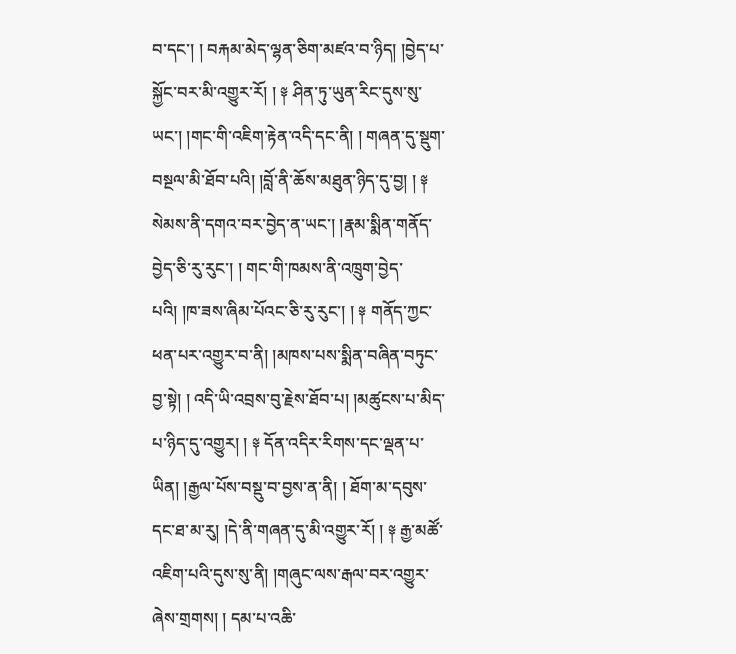བ་དང་། ། བརྐམ་མེད་ལྷན་ཅིག་མཛའ་བ་ཉིད། །བྱེད་པ་སྐྱོང་བར་མི་འགྱུར་རོ། ། ༈ ཤིན་ཏུ་ཡུན་རིང་དུས་སུ་ཡང་། །གང་གི་འཇིག་རྟེན་འདི་དང་ནི། ། གཞན་དུ་སྡུག་བསྔལ་མི་ཐོབ་པའི། །བློ་ནི་ཆོས་མཐུན་ཉིད་དུ་བྱ། ། ༈ སེམས་ནི་དགའ་བར་བྱེད་ན་ཡང་། །རྣམ་སྨིན་གནོད་བྱེད་ཅི་རུ་རུང་། ། གང་གི་ཁམས་ནི་འཁྲུག་བྱེད་པའི། །ཁ་ཟས་ཞིམ་པོའང་ཅི་རུ་རུང་། ། ༈ གནོད་ཀྱང་ཕན་པར་འགྱུར་བ་ནི། །མཁས་པས་སྨིན་བཞིན་བཏུང་བྱ་སྟེ། ། འདི་ཡི་འབྲས་བུ་རྗེས་ཐོབ་པ། །མཚུངས་པ་མིད་པ་ཉིད་དུ་འགྱུར། ། ༈ དོན་འདིར་རིགས་དང་ལྡན་པ་ཡིན། །རྒྱལ་པོས་བསྡུ་བ་བྱས་ན་ནི། ། ཐོག་མ་དབུས་དང་ཐ་མ་རུ། །དེ་ནི་གཞན་དུ་མི་འགྱུར་རོ། ། ༈ རྒྱ་མཚོ་འཇིག་པའི་དུས་སུ་ནི། །གཞུང་ལས་རྒལ་བར་འགྱུར་ཞེས་གྲགས། ། དམ་པ་འཆི་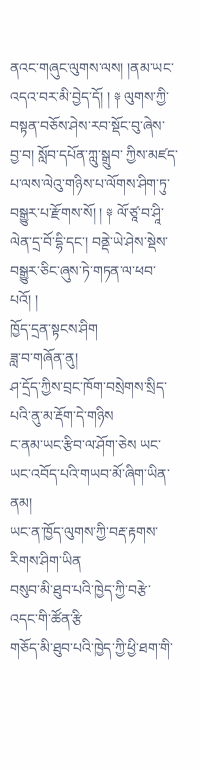ནའང་གཞུང་ལུགས་ལས། །ནམ་ཡང་འདའ་བར་མི་བྱེད་དོ། ། ༈ ལུགས་ཀྱི་བསྟན་བཅོས་ཤེས་རབ་སྡོང་བུ་ཞེས་བྱ་བ། སློབ་དཔོན་ཀླུ་སྒྲུབ་ ཀྱིས་མཛད་པ་ལས་ལེའུ་གཉིས་པ་ལོགས་ཤིག་ཏུ་བསྒྱུར་པ་རྫོགས་སོ། ། ༈ ལོ་ཙཱ་བ་ཤཱི་ལེན་དྲ་བོ་དྷི་དང་། བནྡེ་ཡེ་ཤེས་སྡེས་བསྒྱུར་ཅིང་ཞུས་ཏེ་གཏན་ལ་ཕབ་པའོ། །
ཁྱོད་དྲན་སྟངས་ཤིག
ཟླ་བ་གཞོན་ནུ།
ཤ་དྲོད་ཀྱིས་བྲང་ཁོག་བསྲེགས་སྲིད་པའི་ནུ་མ་རྡོག་དེ་གཉིས
ང་ནམ་ཡང་རྩིབ་ལ་ཤོག་ཅེས ཡང་ཡང་འབོད་པའི་གཡབ་མོ་ཞིག་ཡིན་ནམ།
ཡང་ན་ཁྱོད་ལུགས་ཀྱི་བརྡ་རྟགས་རིགས་ཤིག་ཡིན
བསུབ་མི་ཐུབ་པའི་ཁྱེད་ཀྱི་བརྩེ་འདང་གི་ཚོན་རྩི
གཅོད་མི་ཐུབ་པའི་ཁྱེད་ཀྱི་ཕྱི་ཐག་གི་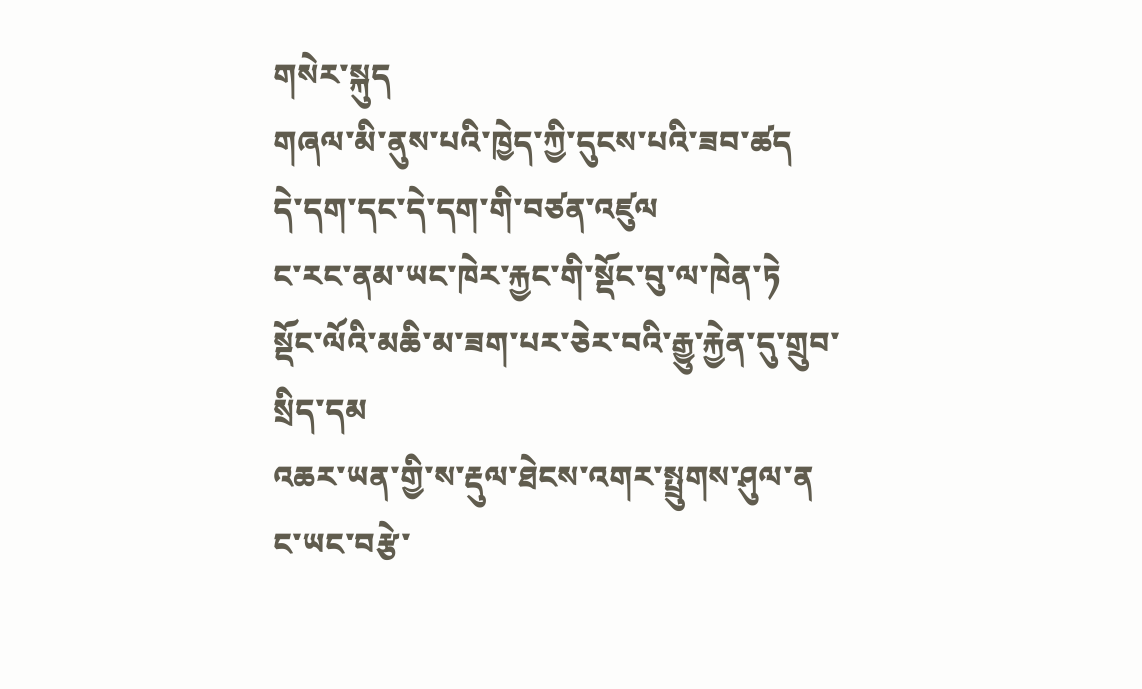གསེར་སྐུད
གཞལ་མི་ནུས་པའི་ཁྱེད་ཀྱི་དུངས་པའི་ཟབ་ཚད
དེ་དག་དང་དེ་དག་གི་བཙན་འཛུལ
ང་རང་ནམ་ཡང་ཁེར་རྐྱང་གི་སྡོང་བུ་ལ་ཁེན་ཏེ
སྡོང་ལོའི་མཆི་མ་ཟག་པར་ཅེར་བའི་རྒྱུ་རྐྱེན་དུ་གྲུབ་སྲིད་དམ
འཆར་ཡན་གྱི་ས་རྡུལ་ཐེངས་འགར་སྤྲུགས་ཤུལ་ན
ང་ཡང་བརྩེ་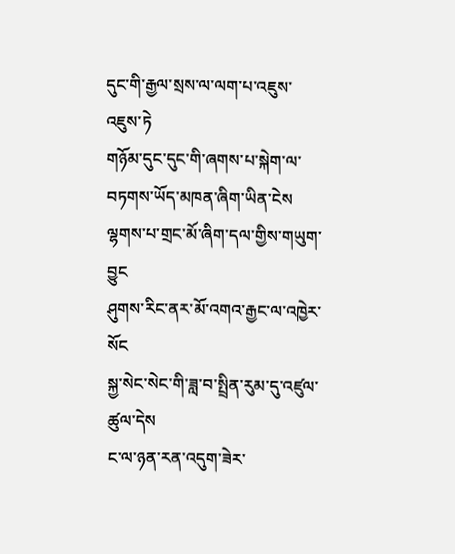དུང་གི་རྒྱལ་སྲས་ལ་ལག་པ་འཇུས་འཇུས་ཏེ
གཉོམ་དུང་དུང་གི་ཞགས་པ་སྐེག་ལ་བཏགས་ཡོད་མཁན་ཞིག་ཡིན་ངེས
ལྷགས་པ་གྲང་མོ་ཞིག་དལ་གྱིས་གཡུག་བྱུང
ཤུགས་རིང་ནར་མོ་འགའ་རྒྱང་ལ་འཁྱེར་སོང
སྐྱ་སེང་སེང་གི་ཟླ་བ་སྤྲིན་རུམ་དུ་འཛུལ་ཚུལ་དེས
ང་ལ་ཉན་རན་འདུག་ཟེར་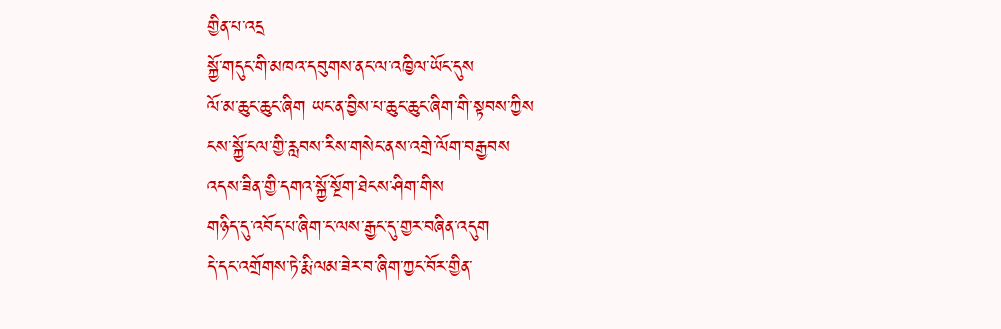གྱིན་པ་འདྲ
སྐྱོ་གདུང་གི་མཁའ་དབུགས་ནང་ལ་འཁྱིལ་ཡོང་དུས
ལོ་མ་ཆུང་ཆུང་ཞིག ཡང་ན་བྱིས་པ་ཆུང་ཆུང་ཞིག་གི་སྟབས་ཀྱིས
ངས་སྐྱོ་ངལ་གྱི་རླབས་རིས་གསེང་ནས་འགྲེ་ལོག་བརྒྱབས
འདས་ཟིན་གྱི་དགའ་སྐྱོ་སྔོག་ཐེངས་ཤིག་གིས
གཉིད་དུ་འབོད་པ་ཞིག་ང་ལས་རྒྱང་དུ་གྱར་བཞིན་འདུག
དེ་དང་འགྲོགས་ཏེ་རྨི་ལམ་ཟེར་བ་ཞིག་ཀྱང་བོར་གྱིན་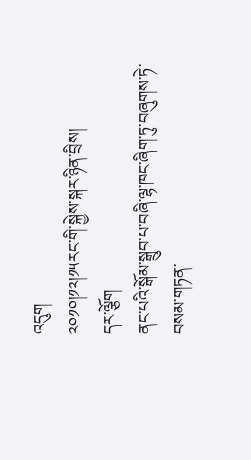འདུག
༢༠༡༠།༡༢།༡༥རང་གི་སྐྱེས་སྐར་ཉིན་བྲིས།
དར་ལྕོག
ནང་པའི་སྒོམ་སྒྲུབ་པ་བཞི་ལྷ་ཁང་ཞིག་ཏུ་བཞུགས་ཏེ་བསམ་གཏན་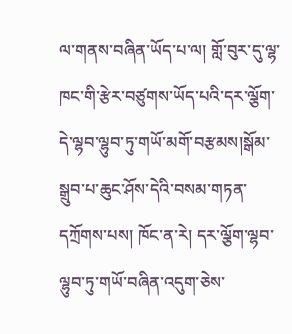ལ་གནས་བཞིན་ཡོད་པ་ལ། གློ་བུར་དུ་ལྷ་ཁང་གི་རྩེར་བཙུགས་ཡོད་པའི་དར་ལྕོག་དེ་ལྷབ་ལྷུབ་ཏུ་གཡོ་མགོ་བརྩམས།སྒོམ་སྒྲུབ་པ་ཆུང་ཤོས་དེའི་བསམ་གཏན་དཀྲོགས་པས། ཁོང་ན་རེ། དར་ལྕོག་ལྷབ་ལྷུབ་ཏུ་གཡོ་བཞིན་འདུག་ཅེས་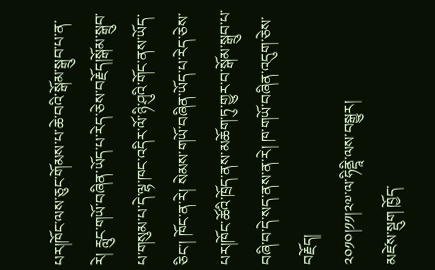པར།ཁོང་ལས་ཅུང་གོམས་པ་ཆེ་བའི་སྒོམ་སྒྲུབ་པ་ན་རེ། རླུང་གཡོ་བཞིན་ཡོད་པ་རེད་ཅེས་བརྗོད།སྒོམ་སྒྲུབ་པ་གསུམ་པ་དེ་ལྷ་ཁང་འདིར་ལོ་ཉི་ཤུའི་གོང་ནས་ཡོད་ཅིང་། ཁོང་ན་རེ། སེམས་གཡོ་བཞིན་ཡོད་པ་རེད་ཅེས་པར།ཁོང་ཚོའི་ཁྲོད་ནས་མཆོག་ཏུ་གྱུར་བ་སྒོམ་སྒྲུབ་པ་བཞི་བ་དེ་སད་ནས་ན་རེ། ཁ་གཡོ་བཞིན་འདུག་ཅེས་བརྗོད།
༢༠༡༠།༡༡།༢༧་ལ་ཧིནྡཱི་ལས་བསྒྱུར།
མཛེས་སྡུག ཁྱོད་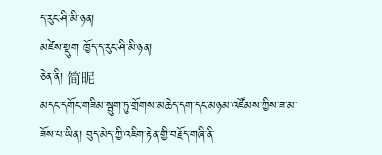ད་རུང་ཤི་མི་ཉན།
མཛེས་སྡུག ཁྱོད་ད་རུང་ཤི་མི་ཉན།
ཅེན་ནི། 简昵
མདང་དགོང་གཟིམ་སྦུག་ཏུ་གྲོགས་མཆེད་དག་དང་མཉམ་འཛོམས་ཀྱིས་ཟ་མ་ཟོས་པ་ཡིན། བུད་མེད་ཀྱི་འཇིག་རྟེན་གྱི་བརྗོད་གཞི་ནི་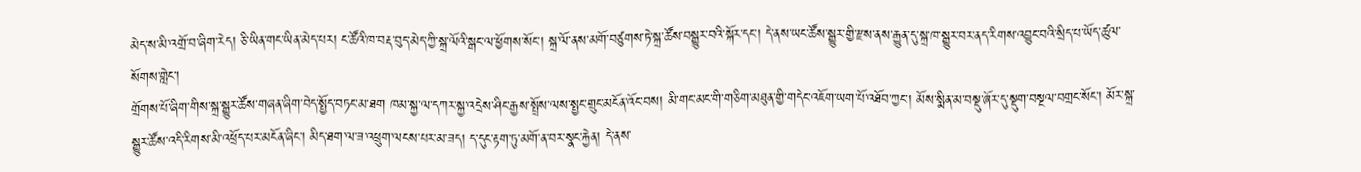མེད་ས་མི་འགྲོ་བ་ཞིག་རེད། ཅི་ཡིན་གང་ཡིན་མེད་པར། ང་ཚོའི་ཁ་བརྡ་བུད་མེད་ཀྱི་སྐྲ་ལོའི་སྒང་ལ་ཕྱོགས་སོང་། སྐྲ་ལོ་ནས་མགོ་བཙུགས་ཏེ་སྐྲ་ཚོས་བསྒྱུར་བའི་སྐོར་དང་། དེ་ནས་ཡང་ཚོས་སྒྱུར་གྱི་རྫས་ནས་རྒྱུན་དུ་སྐྲ་ཁ་སྒྱུར་བར་ནད་རིགས་འབྱུང་བའི་སྲིད་པ་ཡོད་ཚུལ་སོགས་གླེང་།
གྲོགས་པོ་ཞིག་གིས་སྐྲ་སྒྱུར་ཚོས་གཞན་ཞིག་བེད་སྤྱོད་བཏང་མ་ཐག ཁམ་སྐྱ་ལ་དཀར་སྐྱ་འདྲེས་ཤིང་རྒྱས་སྤྲོས་ལས་སྤྱང་གྲུང་མངོན་འོང་བས། མི་གང་མང་གི་གཅིག་མཐུན་གྱི་གདེང་འཇོག་ཡག་པོ་འཐོབ་ཀྱང་། མོས་སྨིན་མ་བསྡུ་ཞོར་དུ་སྡུག་བསྔལ་བགྲང་སོང་། མོར་སྐྲ་སྒྱུར་ཚོས་འདི་རིགས་མི་འཕྲོད་པར་མངོན་ཞིང་། མིད་ཐག་ལ་ཟ་འཕྲུག་ལངས་པར་མ་ཟད། ད་དུང་རྟག་ཏུ་མགོ་ན་བར་སྣང་རྐྱེན། དེ་ནས་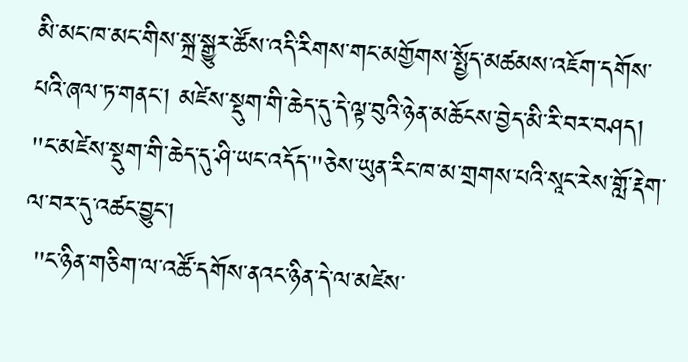མི་མང་ཁ་མང་གིས་སྐྲ་སྒྱུར་ཚོས་འདི་རིགས་གང་མགྱོགས་སྤྱོད་མཚམས་འཇོག་དགོས་པའི་ཞལ་ཏ་གནང་། མཛེས་སྡུག་གི་ཆེད་དུ་དེ་ལྟ་བུའི་ཉེན་མཆོངས་བྱེད་མི་རི་བར་བཤད།
"ང་མཛེས་སྡུག་གི་ཆེད་དུ་ཤི་ཡང་འདོད་"ཅེས་ཡུན་རིང་ཁ་མ་གྲགས་པའི་སཱང་རེས་གློ་རྡེག་ལ་བར་དུ་འཚང་བྱུང་།
 "ང་ཉིན་གཅིག་ལ་འཚོ་དགོས་ནའང་ཉིན་དེ་ལ་མཛེས་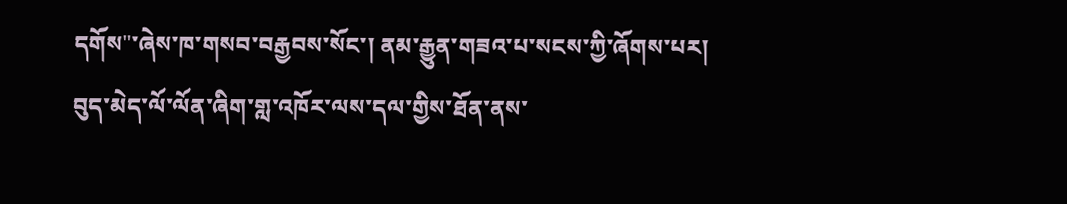དགོས"་ཞེས་ཁ་གསབ་བརྒྱབས་སོང་། ནམ་རྒྱུན་གཟའ་པ་སངས་ཀྱི་ཞོགས་པར། བུད་མེད་ལོ་ལོན་ཞིག་གླ་འཁོར་ལས་དལ་གྱིས་ཐོན་ནས་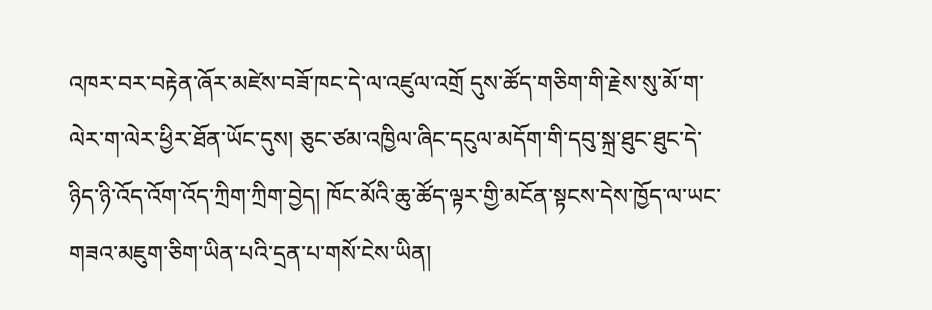འཁར་བར་བརྟེན་ཞོར་མཛེས་བཟོ་ཁང་དེ་ལ་འཛུལ་འགྲོ དུས་ཚོད་གཅིག་གི་རྗེས་སུ་མོ་ག་ལེར་ག་ལེར་ཕྱིར་ཐོན་ཡོང་དུས། ཅུང་ཙམ་འཁྱིལ་ཞིང་དངུལ་མདོག་གི་དབུ་སྐྲ་ཐུང་ཐུང་དེ་ཉིད་ཉི་འོད་འོག་འོད་ཀྲིག་ཀྲིག་བྱེད། ཁོང་མོའི་ཆུ་ཚོད་ལྟར་གྱི་མངོན་སྟངས་དེས་ཁྱོད་ལ་ཡང་གཟའ་མཇུག་ཅིག་ཡིན་པའི་དྲན་པ་གསོ་ངེས་ཡིན།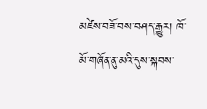མཛེས་བཟོ་བས་བཤད་རྒྱུར། ཁོ་མོ་གཞོན་ནུ་མའི་དུས་སྐབས་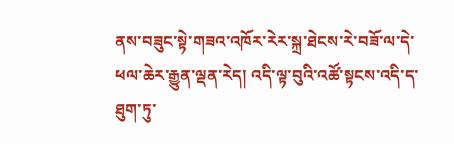ནས་བཟུང་སྟེ་གཟའ་འཁོར་རེར་སྐྲ་ཐེངས་རེ་བཟོ་ལ་དེ་ཕལ་ཆེར་རྒྱུན་ལྡན་རེད། འདི་ལྟ་བུའི་འཚོ་སྟངས་འདི་ད་ཐུག་ཏུ་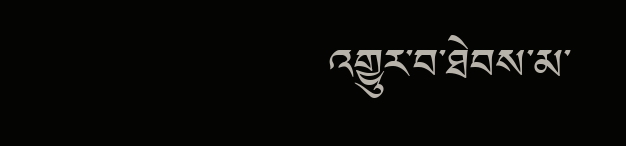འགྱུར་བ་ཐེབས་མ་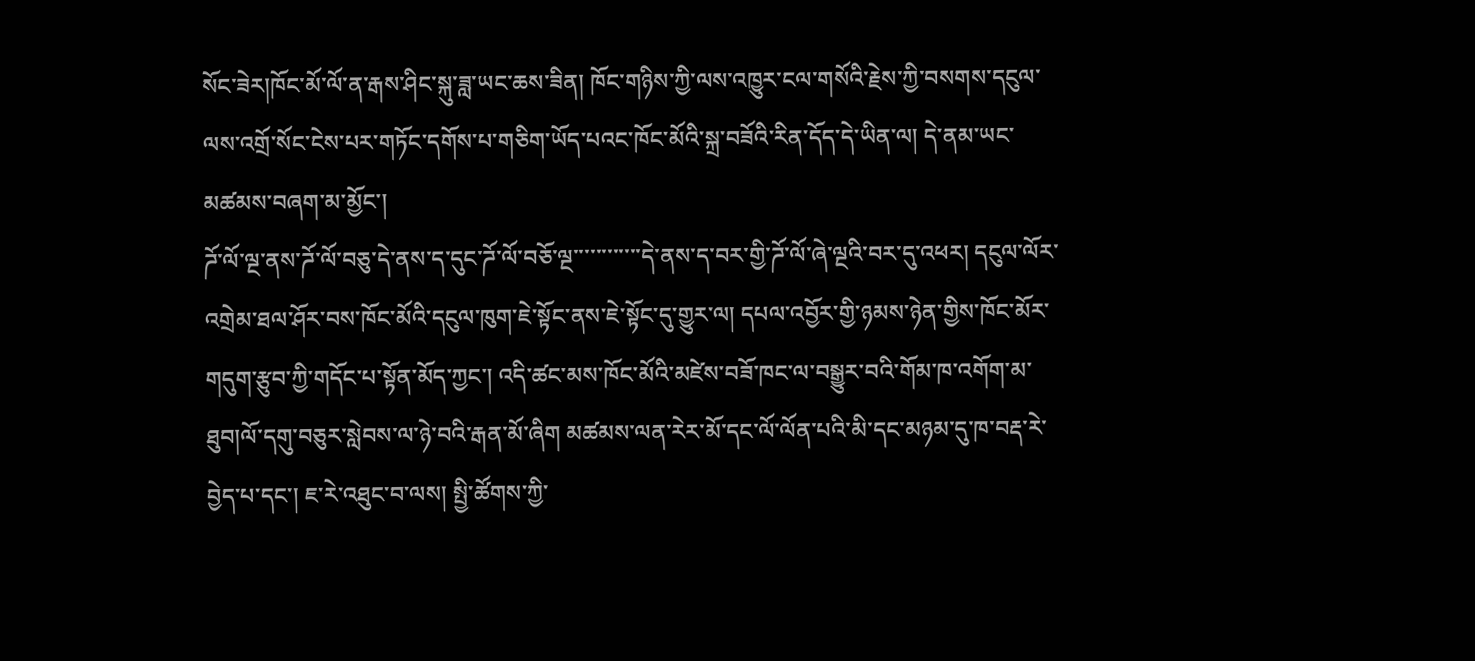སོང་ཟེར།ཁོང་མོ་ལོ་ན་རྒས་ཤིང་སྐུ་ཟླ་ཡང་ཆས་ཟིན། ཁོང་གཉིས་ཀྱི་ལས་འཁྱུར་ངལ་གསོའི་རྗེས་ཀྱི་བསགས་དངུལ་ལས་འགྲོ་སོང་ངེས་པར་གཏོང་དགོས་པ་གཅིག་ཡོད་པའང་ཁོང་མོའི་སྐྲ་བཟོའི་རིན་དོད་དེ་ཡིན་ལ། དེ་ནམ་ཡང་མཚམས་བཞག་མ་མྱོང་།
ཌོ་ལོ་ལྔ་ནས་ཌོ་ལོ་བཅུ་དེ་ནས་ད་དུང་ཌོ་ལོ་བཅོ་ལྔ་་་་་་་་་་་་དེ་ནས་ད་བར་གྱི་ཌོ་ལོ་ཞེ་ལྔའི་བར་དུ་འཕར། དངུལ་ལོར་འགྲེམ་ཐལ་ཤོར་བས་ཁོང་མོའི་དངུལ་ཁུག་ཇེ་སྟོང་ནས་ཇེ་སྟོང་དུ་གྱུར་ལ། དཔལ་འབྱོར་གྱི་ཉམས་ཉེན་གྱིས་ཁོང་མོར་གདུག་རྩུབ་ཀྱི་གདོང་པ་སྟོན་མོད་ཀྱང་། འདི་ཚང་མས་ཁོང་མོའི་མཛེས་བཟོ་ཁང་ལ་བསྒྱུར་བའི་གོམ་ཁ་འགོག་མ་ཐུབ།ལོ་དགུ་བཅུར་སླེབས་ལ་ཉེ་བའི་རྒན་མོ་ཞིག མཚམས་ལན་རེར་མོ་དང་ལོ་ལོན་པའི་མི་དང་མཉམ་དུ་ཁ་བརྡ་རེ་བྱེད་པ་དང་། ཇ་རེ་འཐུང་བ་ལས། སྤྱི་ཚོགས་ཀྱི་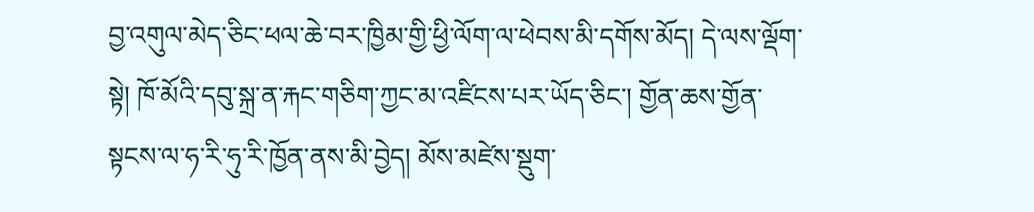བྱ་འགུལ་མེད་ཅིང་ཕལ་ཆེ་བར་ཁྱིམ་གྱི་ཕྱི་ལོག་ལ་ཕེབས་མི་དགོས་མོད། དེ་ལས་ལྡོག་སྟེ། ཁོ་མོའི་དབུ་སྐྲ་ན་རྐང་གཅིག་ཀྱང་མ་འཛིངས་པར་ཡོད་ཅིང་། གྱོན་ཆས་གྱོན་སྟངས་ལ་ཧ་རི་ཧུ་རི་ཁྱོན་ནས་མི་བྱེད། མོས་མཛེས་སྡུག་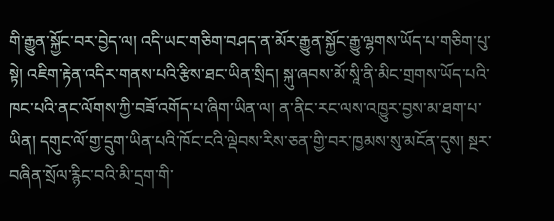གི་རྒྱུན་སྐྱོང་བར་བྱེད་ལ། འདི་ཡང་གཅིག་བཤད་ན་མོར་རྒྱུན་སྐྱོང་རྒྱུ་ལྷགས་ཡོད་པ་གཅིག་པུ་སྟེ། འཇིག་རྟེན་འདིར་གནས་པའི་རྩིས་ཐང་ཡིན་སྲིད། སྐུ་ཞབས་མོ་སཱི་ནི་མིང་གྲགས་ཡོད་པའི་ཁང་པའི་ནང་ལོགས་ཀྱི་བཟོ་འགོད་པ་ཞིག་ཡིན་ལ། ན་ནིང་རང་ལས་འཁྱུར་བྱས་མ་ཐག་པ་ཡིན། དགུང་ལོ་གྱ་དྲུག་ཡིན་པའི་ཁོང་ངའི་ལྡེབས་རིས་ཅན་གྱི་བར་ཁྱམས་སུ་མངོན་དུས། སྔར་བཞིན་སྲོལ་རྙིང་བའི་མི་དྲག་གི་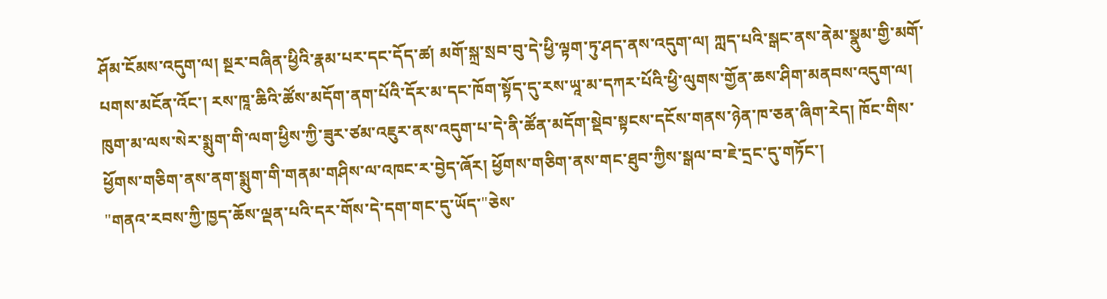ཤོམ་ངོམས་འདུག་ལ། སྔར་བཞིན་ཕྱིའི་རྣམ་པར་དང་དོད་ཚ། མགོ་སྐྲ་སྲབ་བུ་དེ་ཕྱི་ལྟག་ཏུ་ཤད་ནས་འདུག་ལ། ཀླད་པའི་སྒང་ནས་ནེམ་སྣུམ་གྱི་མགོ་པགས་མངོན་འོང་། རས་ཁཱ་ཆིའི་ཚོས་མདོག་ནག་པོའི་དོར་མ་དང་ཁོག་སྟོད་དུ་རས་ཡཱ་མ་དཀར་པོའི་ཕྱི་ལུགས་གྱོན་ཆས་ཤིག་མནབས་འདུག་ལ། ཁུག་མ་ལས་སེར་སྨུག་གི་ལག་ཕྱིས་ཀྱི་ཟུར་ཙམ་འཇུར་ནས་འདུག་པ་དེ་ནི་ཚོན་མདོག་སྡེབ་སྟངས་དངོས་གནས་ཉེན་ཁ་ཅན་ཞིག་རེད། ཁོང་གིས་ཕྱོགས་གཅིག་ནས་ནག་སྨུག་གི་གནམ་གཤིས་ལ་འཁང་ར་བྱེད་ཞོར། ཕྱོགས་གཅིག་ནས་གང་ཐུབ་ཀྱིས་སྒལ་བ་ཇེ་དྲང་དུ་གཏོང་།
"གནའ་རབས་ཀྱི་ཁྱད་ཆོས་ལྡན་པའི་དར་གོས་དེ་དག་གང་དུ་ཡོད་"ཅེས་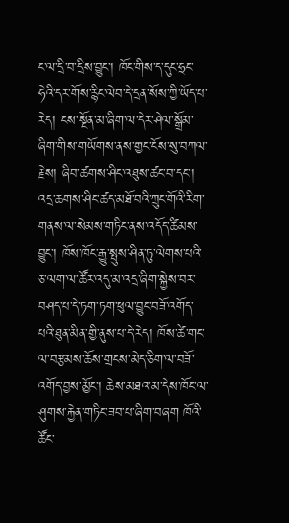ང་ལ་དྲི་བ་དྲིས་བྱུང་། ཁོང་གིས་ད་དུང་ཧྲང་ཧེའི་དར་གོས་རྙིང་ལེབ་དེ་དྲན་སོས་ཀྱི་ཡོད་པ་རེད། ངས་སྔོན་མ་ཞིག་ལ་དེར་ཤེལ་སྒྲོམ་ཞིག་གིས་གཡོགས་ནས་གྱང་ངོས་སུ་བཀལ་རྗེས། ཞིབ་ཚགས་ཤིང་འཐུས་ཚང་བ་དང་། འདྲ་ཆགས་ཤིང་ཚད་མཐོ་བའི་ཀྲུང་གོའི་རིག་གནས་ལ་སེམས་གཏིང་ནས་འདོད་ཚིམས་བྱུང་། ཁོས་ཁོང་རྒྱུ་སྤུས་ཤིན་ཏུ་ལེགས་པའི་ཅ་ལག་ལ་ཚོར་འདུ་མ་འདྲ་ཞིག་སྐྱེས་བར་བཤད་པ་དེ་ཏག་ཏག་ཕུལ་བྱུང་བཟོ་འགོད་པའི་ཐུན་མིན་གྱི་ནུས་པ་དེ་རེད། ཁོས་ཚེ་གང་ལ་བརྩམས་ཆོས་གྲངས་མེད་ཅིག་ལ་བཟོ་འགོད་བྱས་མྱོང་། ཆེས་མཐའ་མ་དེས་ཁོང་ལ་ཤུགས་རྐྱེན་གཏིང་ཟབ་པ་ཞིག་བཞག ཁོའི་ཚོང་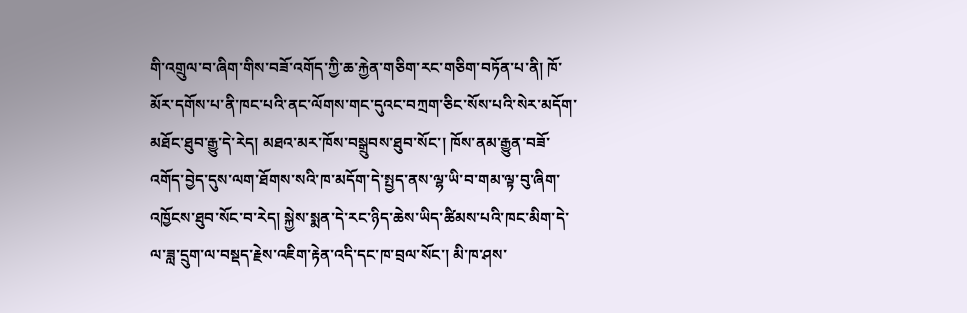གི་འགྲུལ་བ་ཞིག་གིས་བཟོ་འགོད་ཀྱི་ཆ་རྐྱེན་གཅིག་རང་གཅིག་བཏོན་པ་ནི། ཁོ་མོར་དགོས་པ་ནི་ཁང་པའི་ནང་ལོགས་གང་དུའང་བཀྲག་ཅིང་སོས་པའི་སེར་མདོག་མཐོང་ཐུབ་རྒྱུ་དེ་རེད། མཐའ་མར་ཁོས་བསྒྲུབས་ཐུབ་སོང་། ཁོས་ནམ་རྒྱུན་བཟོ་འགོད་བྱེད་དུས་ལག་ཐོགས་སའི་ཁ་མདོག་དེ་སྤྱད་ནས་ལྷ་ཡི་བ་གམ་ལྟ་བུ་ཞིག་འཁྱོངས་ཐུབ་སོང་བ་རེད། སྐྱེས་སྨན་དེ་རང་ཉིད་ཆེས་ཡིད་ཚིམས་པའི་ཁང་མིག་དེ་ལ་ཟླ་དྲུག་ལ་བསྡད་རྗེས་འཇིག་རྟེན་འདི་དང་ཁ་བྲལ་སོང་། མི་ཁ་ཤས་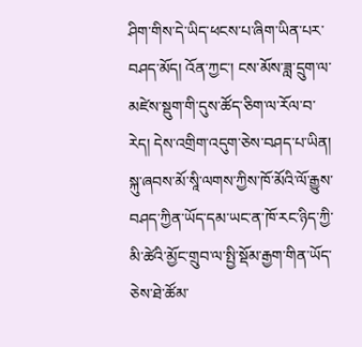ཤིག་གིས་དེ་ཡིད་ཕངས་པ་ཞིག་ཡིན་པར་བཤད་མོད། འོན་ཀྱང་། ངས་མོས་ཟླ་དྲུག་ལ་མཛེས་སྡུག་གི་དུས་ཚོད་ཅིག་ལ་རོལ་བ་རེད། དེས་འགྲིག་འདུག་ཅེས་བཤད་པ་ཡིན། སྐུ་ཞབས་མོ་སཱི་ལགས་ཀྱིས་ཁོ་མོའི་ལོ་རྒྱུས་བཤད་ཀྱིན་ཡོད་དམ་ཡང་ན་ཁོ་རང་ཉིད་ཀྱི་མི་ཚེའི་མྱོང་གྲུབ་ལ་སྤྱི་སྡོམ་རྒྱག་གིན་ཡོད་ཅེས་ཐེ་ཚོམ་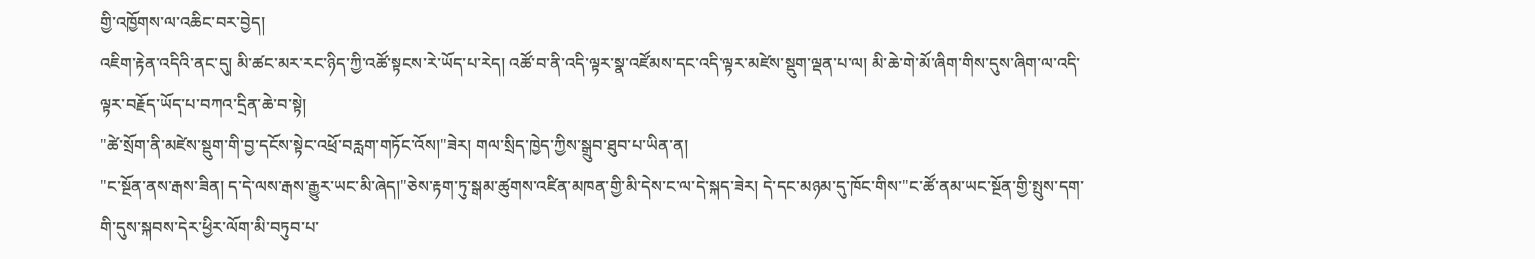གྱི་འཁྱོགས་ལ་འཆིང་བར་བྱེད།
འཇིག་རྟེན་འདིའི་ནང་དུ། མི་ཚང་མར་རང་ཉིད་ཀྱི་འཚོ་སྟངས་རེ་ཡོད་པ་རེད། འཚོ་བ་ནི་འདི་ལྟར་སྣ་འཛོམས་དང་འདི་ལྟར་མཛེས་སྡུག་ལྡན་པ་ལ། མི་ཆེ་གེ་མོ་ཞིག་གིས་དུས་ཞིག་ལ་འདི་ལྟར་བརྗོད་ཡོད་པ་བཀའ་དྲིན་ཆེ་བ་སྟེ།
"ཚེ་སྲོག་ནི་མཛེས་སྡུག་གི་བྱ་དངོས་སྟེང་འཕྲོ་བརླག་གཏོང་འོས།"ཟེར། གལ་སྲིད་ཁྱེད་ཀྱིས་སྒྲུབ་ཐུབ་པ་ཡིན་ན།
"ང་སྔོན་ནས་རྒས་ཟིན། ད་དེ་ལས་རྒས་རྒྱུར་ཡང་མི་ཞེད།"ཅེས་རྟག་ཏུ་སྒམ་ཚུགས་འཛིན་མཁན་གྱི་མི་དེས་ང་ལ་དེ་སྐད་ཟེར། དེ་དང་མཉམ་དུ་ཁོང་གིས་"ང་ཚོ་ནམ་ཡང་སྔོན་གྱི་སྤུས་དག་གི་དུས་སྐབས་དེར་ཕྱིར་ལོག་མི་བཏུབ་པ་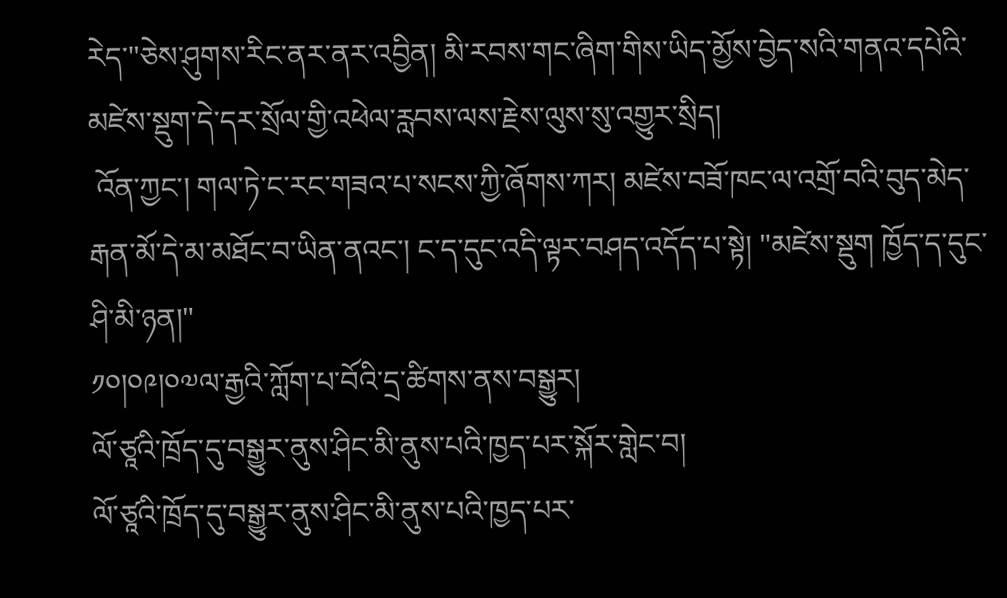རེད་"ཅེས་ཤུགས་རིང་ནར་ནར་འབྱིན། མི་རབས་གང་ཞིག་གིས་ཡིད་མྱོས་བྱེད་སའི་གནའ་དཔེའི་མཛེས་སྡུག་དེ་དར་སྲོལ་གྱི་འཕེལ་རླབས་ལས་རྗེས་ལུས་སུ་འགྱུར་སྲིད།
 འོན་ཀྱང་། གལ་ཏེ་ང་རང་གཟའ་པ་སངས་ཀྱི་ཞོགས་ཀར། མཛེས་བཟོ་ཁང་ལ་འགྲོ་བའི་བུད་མེད་རྒན་མོ་དེ་མ་མཐོང་བ་ཡིན་ནའང་། ང་ད་དུང་འདི་ལྟར་བཤད་འདོད་པ་སྟེ། "མཛེས་སྡུག ཁྱོད་ད་དུང་ཤི་མི་ཉན།"
༡༠།༠༩།༠༧ལ་རྒྱའི་ཀློག་པ་བོའི་དྲ་ཚིགས་ནས་བསྒྱུར།
ལོ་ཙཱའི་ཁྲོད་དུ་བསྒྱུར་ནུས་ཤིང་མི་ནུས་པའི་ཁྱད་པར་སྐོར་གླེང་བ།
ལོ་ཙཱའི་ཁྲོད་དུ་བསྒྱུར་ནུས་ཤིང་མི་ནུས་པའི་ཁྱད་པར་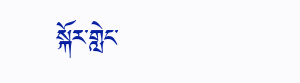སྐོར་གླེང་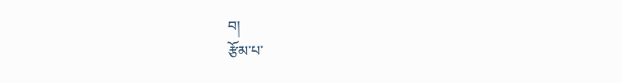བ།
རྩོམ་པ་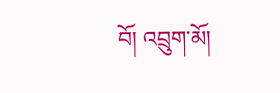བོ། འབྲུག་མོ།